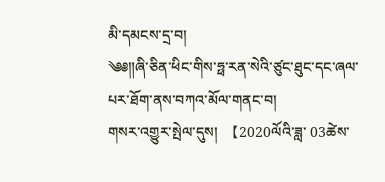མི་དམངས་དྲ་བ།
༄༅༎ཞི་ཅིན་ཕིང་གིས་ཧྥ་རན་སེའི་ཙུང་ཐུང་དང་ཞལ་པར་ཐོག་ནས་བཀའ་མོལ་གནང་བ།
གསར་འགྱུར་སྤེལ་དུས།  【2020ལོའི་ཟླ་ 03ཚེས་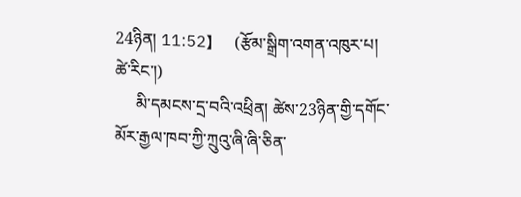24ཉིན། 11:52】   (རྩོམ་སྒྲིག་འགན་འཁུར་པ། ཚེ་རིང་།)
     མི་དམངས་དྲ་བའི་འཕྲིན། ཚེས་23ཉིན་གྱི་དགོང་མོར་རྒྱལ་ཁབ་ཀྱི་ཀྲུའུ་ཞི་ཞི་ཅིན་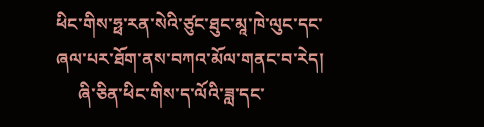ཕིང་གིས་ཧྥ་རན་སེའི་ཙུང་ཐུང་མཱ་ཁེ་ལུང་དང་ཞལ་པར་ཐོག་ནས་བཀའ་མོལ་གནང་བ་རེད།
     ཞི་ཅིན་ཕིང་གིས་ད་ལོའི་ཟླ་དང་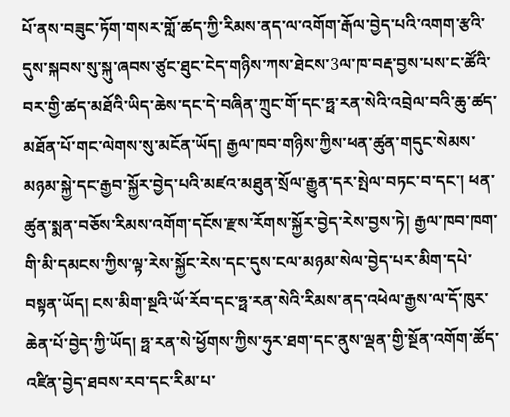པོ་ནས་བཟུང་ཏོག་གསར་གློ་ཚད་ཀྱི་རིམས་ནད་ལ་འགོག་རྒོལ་བྱེད་པའི་འགག་རྩའི་དུས་སྐབས་སུ་སྐུ་ཞབས་ཙུང་ཐུང་ངེད་གཉིས་ཀས་ཐེངས་3ལ་ཁ་བརྡ་བྱས་པས་ང་ཚོའི་བར་གྱི་ཚད་མཐོའི་ཡིད་ཆེས་དང་དེ་བཞིན་ཀྲུང་གོ་དང་ཧྥ་རན་སེའི་འབྲེལ་བའི་ཆུ་ཚད་མཐོན་པོ་གང་ལེགས་སུ་མངོན་ཡོད། རྒྱལ་ཁབ་གཉིས་ཀྱིས་ཕན་ཚུན་གདུང་སེམས་མཉམ་སྐྱེ་དང་རྒྱབ་སྐྱོར་བྱེད་པའི་མཛའ་མཐུན་སྲོལ་རྒྱུན་དར་སྤེལ་བཏང་བ་དང་། ཕན་ཚུན་སྨན་བཅོས་རིམས་འགོག་དངོས་རྫས་རོགས་སྐྱོར་བྱེད་རེས་བྱས་ཏེ། རྒྱལ་ཁབ་ཁག་གི་མི་དམངས་ཀྱིས་ལྟ་རེས་སྐྱོང་རེས་དང་དུས་ངལ་མཉམ་སེལ་བྱེད་པར་མིག་དཔེ་བསྟན་ཡོད། ངས་མིག་སྔའི་ཡོ་རོབ་དང་ཧྥ་རན་སེའི་རིམས་ནད་འཕེལ་རྒྱས་ལ་དོ་ཁུར་ཆེན་པོ་བྱེད་ཀྱི་ཡོད། ཧྥ་རན་སེ་ཕྱོགས་ཀྱིས་ཧུར་ཐག་དང་ནུས་ལྡན་གྱི་སྔོན་འགོག་ཚོད་འཛིན་བྱེད་ཐབས་རབ་དང་རིམ་པ་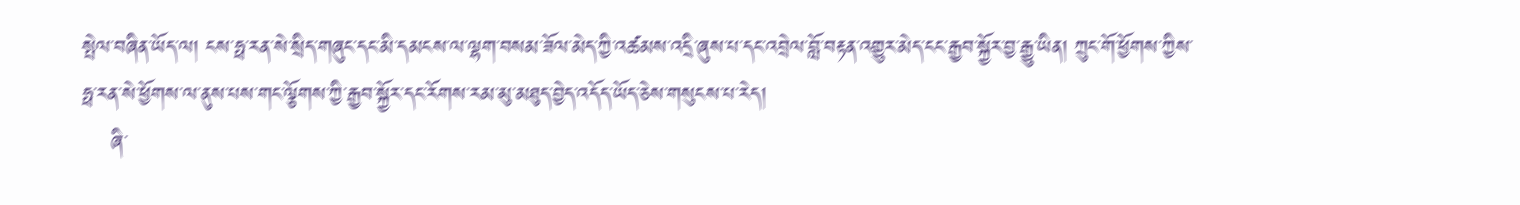སྤེལ་བཞིན་ཡོད་ལ། ངས་ཧྥ་རན་སེ་སྲིད་གཞུང་དང་མི་དམངས་ལ་ལྷག་བསམ་ཟོལ་མེད་ཀྱི་འཚམས་འདྲི་ཞུས་པ་དང་འབྲེལ་བློ་བརྟན་འགྱུར་མེད་ངང་རྒྱབ་སྐྱོར་བྱ་རྒྱུ་ཡིན། ཀྲུང་གོ་ཕྱོགས་ཀྱིས་ཧྥ་རན་སེ་ཕྱོགས་ལ་ནུས་པས་གང་ལྕོགས་ཀྱི་རྒྱབ་སྐྱོར་དང་རོགས་རམ་མུ་མཐུད་བྱེད་འདོད་ཡོད་ཅེས་གསུངས་པ་རེད།
    ཞི་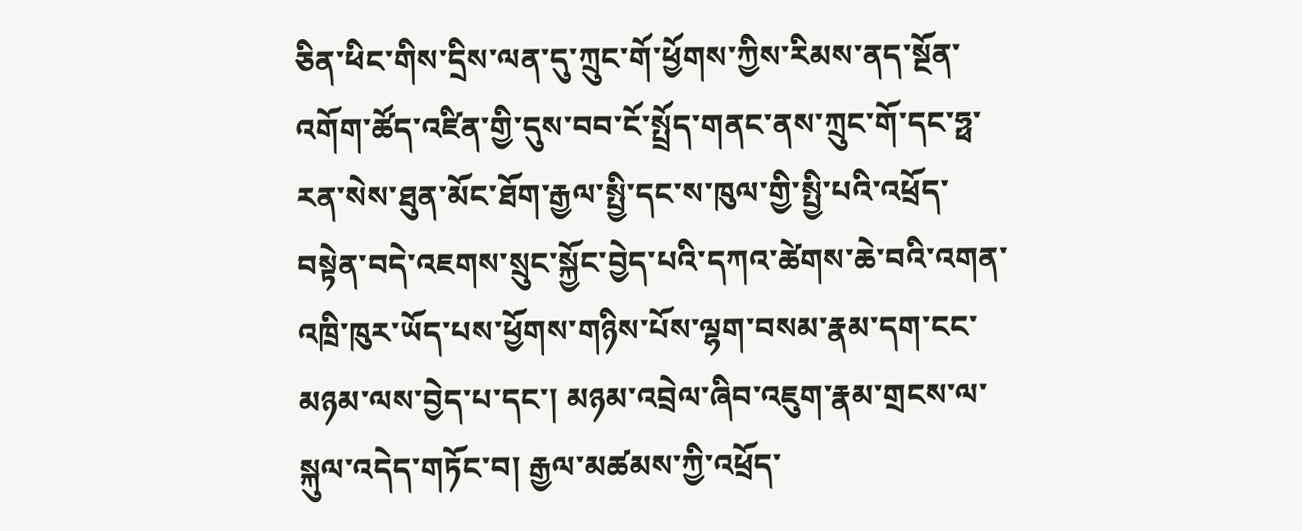ཅིན་ཕིང་གིས་དྲིས་ལན་དུ་ཀྲུང་གོ་ཕྱོགས་ཀྱིས་རིམས་ནད་སྔོན་འགོག་ཚོད་འཛིན་གྱི་དུས་བབ་ངོ་སྤྲོད་གནང་ནས་ཀྲུང་གོ་དང་ཧྥ་རན་སེས་ཐུན་མོང་ཐོག་རྒྱལ་སྤྱི་དང་ས་ཁུལ་གྱི་སྤྱི་པའི་འཕྲོད་བསྟེན་བདེ་འཇགས་སྲུང་སྐྱོང་བྱེད་པའི་དཀའ་ཚེགས་ཆེ་བའི་འགན་འཁྲི་ཁུར་ཡོད་པས་ཕྱོགས་གཉིས་པོས་ལྷག་བསམ་རྣམ་དག་ངང་མཉམ་ལས་བྱེད་པ་དང་། མཉམ་འབྲེལ་ཞིབ་འཇུག་རྣམ་གྲངས་ལ་སྐུལ་འདེད་གཏོང་བ། རྒྱལ་མཚམས་ཀྱི་འཕྲོད་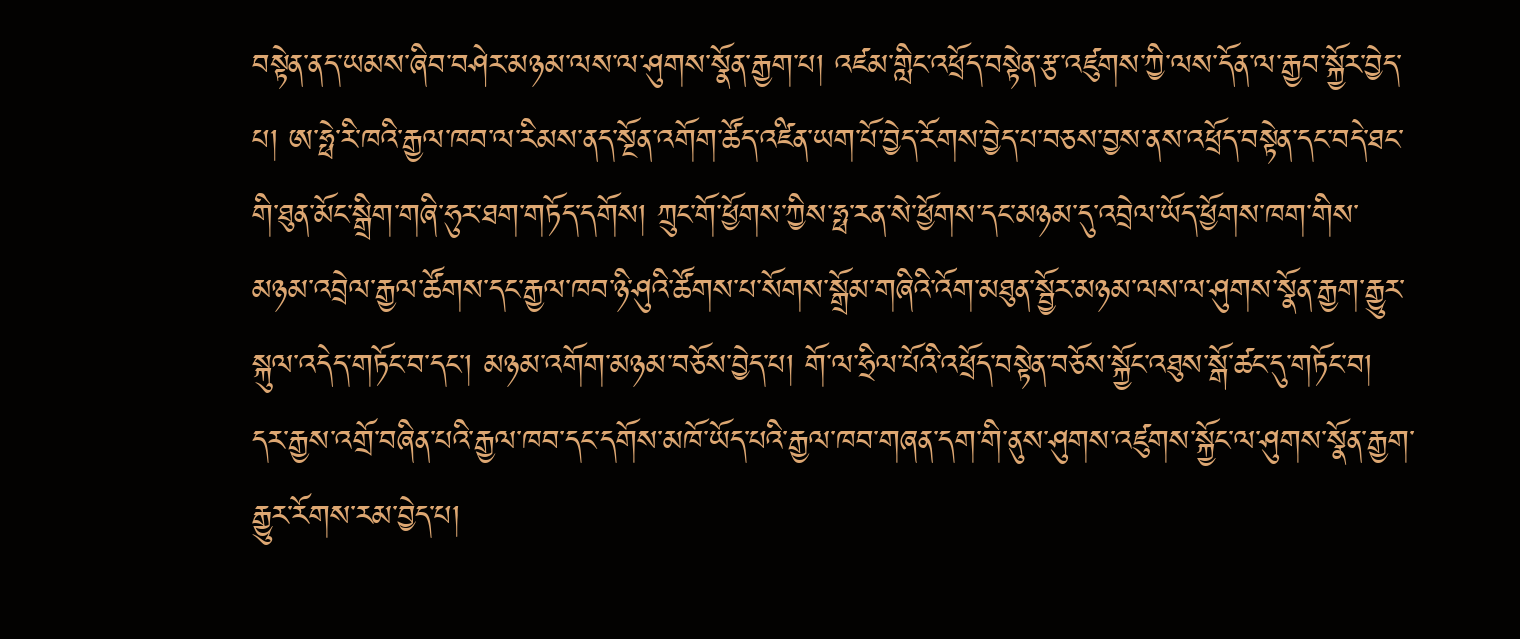བསྟེན་ནད་ཡམས་ཞིབ་བཤེར་མཉམ་ལས་ལ་ཤུགས་སྣོན་རྒྱག་པ། འཛམ་གླིང་འཕྲོད་བསྟེན་རྩ་འཛུགས་ཀྱི་ལས་དོན་ལ་རྒྱབ་སྐྱོར་བྱེད་པ། ཨ་ཧྥེ་རི་ཁའི་རྒྱལ་ཁབ་ལ་རིམས་ནད་སྔོན་འགོག་ཚོད་འཛིན་ཡག་པོ་བྱེད་རོགས་བྱེད་པ་བཅས་བྱས་ནས་འཕྲོད་བསྟེན་དང་བདེ་ཐང་གི་ཐུན་མོང་སྒྲིག་གཞི་ཧུར་ཐག་གཏོད་དགོས། ཀྲུང་གོ་ཕྱོགས་ཀྱིས་ཧྥ་རན་སེ་ཕྱོགས་དང་མཉམ་དུ་འབྲེལ་ཡོད་ཕྱོགས་ཁག་གིས་མཉམ་འབྲེལ་རྒྱལ་ཚོགས་དང་རྒྱལ་ཁབ་ཉི་ཤུའི་ཚོགས་པ་སོགས་སྒྲོམ་གཞིའི་འོག་མཐུན་སྦྱོར་མཉམ་ལས་ལ་ཤུགས་སྣོན་རྒྱག་རྒྱུར་སྐུལ་འདེད་གཏོང་བ་དང་། མཉམ་འགོག་མཉམ་བཅོས་བྱེད་པ། གོ་ལ་ཧྲིལ་པོའི་འཕྲོད་བསྟེན་བཅོས་སྐྱོང་འཐུས་སྒོ་ཚང་དུ་གཏོང་བ། དར་རྒྱས་འགྲོ་བཞིན་པའི་རྒྱལ་ཁབ་དང་དགོས་མཁོ་ཡོད་པའི་རྒྱལ་ཁབ་གཞན་དག་གི་ནུས་ཤུགས་འཛུགས་སྐྱོང་ལ་ཤུགས་སྣོན་རྒྱག་རྒྱུར་རོགས་རམ་བྱེད་པ།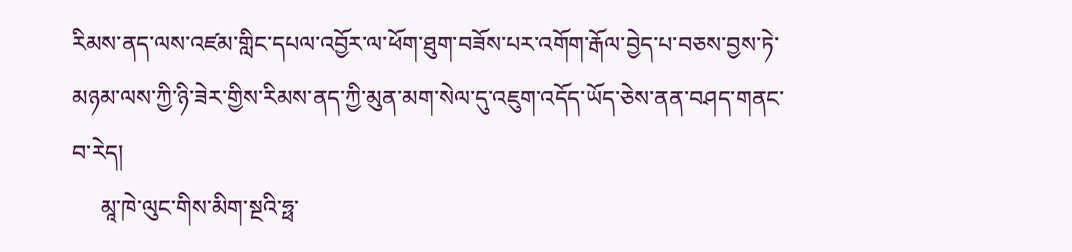རིམས་ནད་ལས་འཛམ་གླིང་དཔལ་འབྱོར་ལ་ཕོག་ཐུག་བཟོས་པར་འགོག་རྒོལ་བྱེད་པ་བཅས་བྱས་ཏེ་མཉམ་ལས་ཀྱི་ཉི་ཟེར་གྱིས་རིམས་ནད་ཀྱི་མུན་མག་སེལ་དུ་འཇུག་འདོད་ཡོད་ཅེས་ནན་བཤད་གནང་བ་རེད།
     མཱ་ཁེ་ལུང་གིས་མིག་སྔའི་ཧྥ་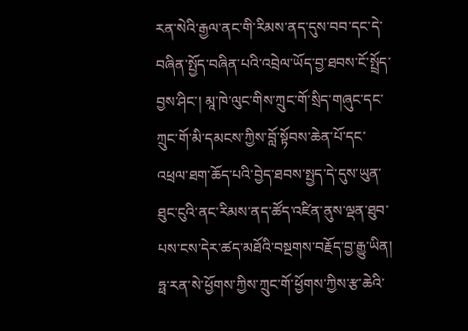རན་སེའི་རྒྱལ་ནང་གི་རིམས་ནད་དུས་བབ་དང་དེ་བཞིན་སྤྱོད་བཞིན་པའི་འབྲེལ་ཡོད་བྱ་ཐབས་ངོ་སྤྲོད་བྱས་ཤིང་། མཱ་ཁེ་ལུང་གིས་ཀྲུང་གོ་སྲིད་གཞུང་དང་ཀྲུང་གོ་མི་དམངས་ཀྱིས་བློ་སྟོབས་ཆེན་པོ་དང་འཕྲལ་ཐག་ཆོད་པའི་བྱེད་ཐབས་སྤྱད་དེ་དུས་ཡུན་ཐུང་ངུའི་ནང་རིམས་ནད་ཚོད་འཛིན་ནུས་ལྡན་ཐུབ་པས་ངས་དེར་ཚད་མཐོའི་བསྔགས་བརྗོད་བྱ་རྒྱུ་ཡིན། ཧྥ་རན་སེ་ཕྱོགས་ཀྱིས་ཀྲུང་གོ་ཕྱོགས་ཀྱིས་རྩ་ཆེའི་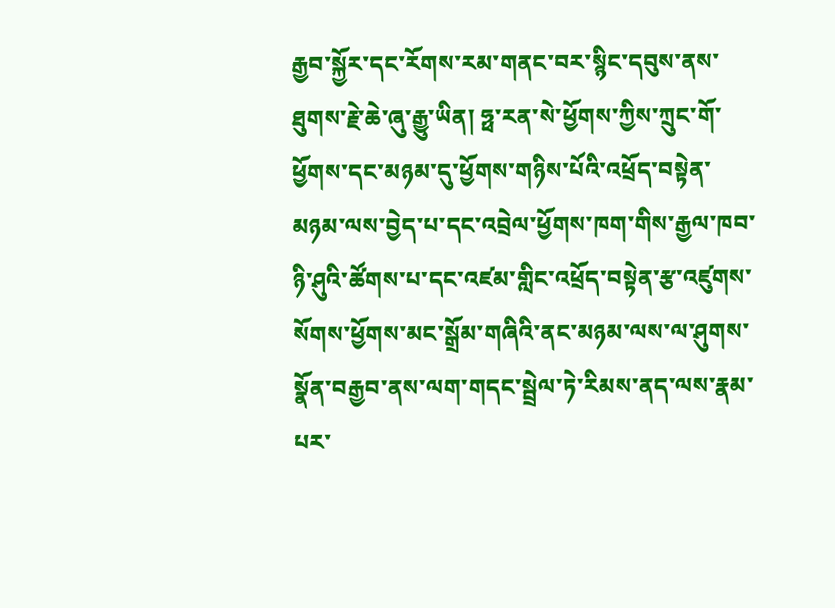རྒྱབ་སྐྱོར་དང་རོགས་རམ་གནང་བར་སྙིང་དབུས་ནས་ཐུགས་རྗེ་ཆེ་ཞུ་རྒྱུ་ཡིན། ཧྥ་རན་སེ་ཕྱོགས་ཀྱིས་ཀྲུང་གོ་ཕྱོགས་དང་མཉམ་དུ་ཕྱོགས་གཉིས་པོའི་འཕྲོད་བསྟེན་མཉམ་ལས་བྱེད་པ་དང་འབྲེལ་ཕྱོགས་ཁག་གིས་རྒྱལ་ཁབ་ཉི་ཤུའི་ཚོགས་པ་དང་འཛམ་གླིང་འཕྲོད་བསྟེན་རྩ་འཛུགས་སོགས་ཕྱོགས་མང་སྒྲོམ་གཞིའི་ནང་མཉམ་ལས་ལ་ཤུགས་སྣོན་བརྒྱབ་ནས་ལག་གདང་སྦྲེལ་ཏེ་རིམས་ནད་ལས་རྣམ་པར་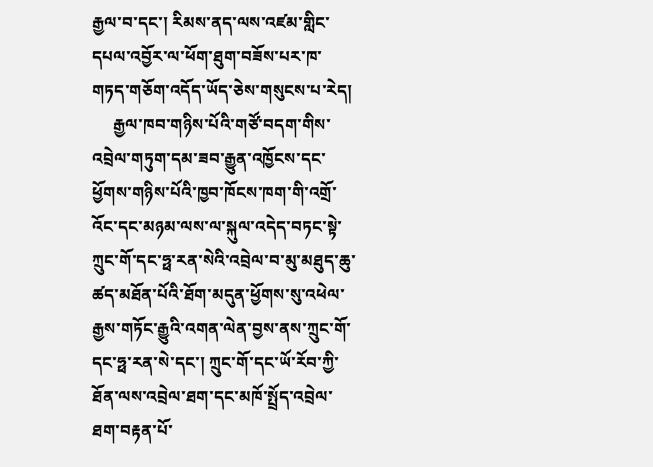རྒྱལ་བ་དང་། རིམས་ནད་ལས་འཛམ་གླིང་དཔལ་འབྱོར་ལ་ཕོག་ཐུག་བཟོས་པར་ཁ་གཏད་གཅོག་འདོད་ཡོད་ཅེས་གསུངས་པ་རེད།
     རྒྱལ་ཁབ་གཉིས་པོའི་གཙོ་བདག་གིས་འབྲེལ་གཏུག་དམ་ཟབ་རྒྱུན་འཁྱོངས་དང་ཕྱོགས་གཉིས་པོའི་ཁྱབ་ཁོངས་ཁག་གི་འགྲོ་འོང་དང་མཉམ་ལས་ལ་སྐུལ་འདེད་བཏང་སྟེ་ཀྲུང་གོ་དང་ཧྥ་རན་སེའི་འབྲེལ་བ་མུ་མཐུད་ཆུ་ཚད་མཐོན་པོའི་ཐོག་མདུན་ཕྱོགས་སུ་འཕེལ་རྒྱས་གཏོང་རྒྱུའི་འགན་ལེན་བྱས་ནས་ཀྲུང་གོ་དང་ཧྥ་རན་སེ་དང་། ཀྲུང་གོ་དང་ཡོ་རོབ་ཀྱི་ཐོན་ལས་འབྲེལ་ཐག་དང་མཁོ་སྤྲོད་འབྲེལ་ཐག་བརྟན་པོ་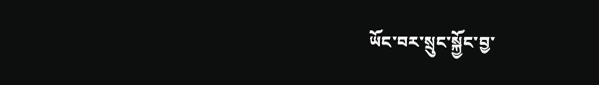ཡོང་བར་སྲུང་སྐྱོང་བྱ་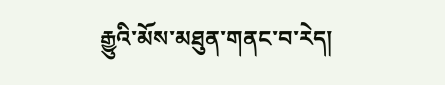རྒྱུའི་མོས་མཐུན་གནང་བ་རེད།